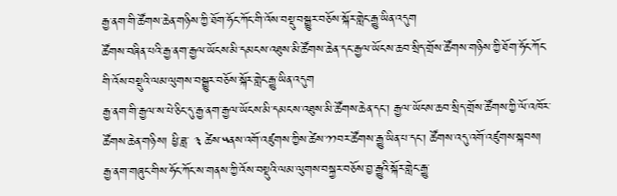རྒྱ་ནག་གི་ཚོགས་ཆེན་གཉིས་ཀྱི་ཐོག་ཧོང་ཀོང་གི་འོས་བསྡུ་བསྒྱུར་བཅོས་སྐོར་གླེང་རྒྱུ་ཡིན་འདུག
ཚོགས་བཞིན་པའི་རྒྱ་ནག་རྒྱལ་ཡོངས་མི་དམངས་འཐུས་མི་ཚོགས་ཆེན་དང་རྒྱལ་ཡོངས་ཆབ་སྲིད་གྲོས་ཚོགས་གཉིས་ཀྱི་ཐོག་ཧོང་ཀོང་གི་འོས་བསྡུའི་ལམ་ལུགས་བསྒྱུར་བཅོས་སྐོར་གླེང་རྒྱུ་ཡིན་འདུག
རྒྱ་ནག་གི་རྒྱལ་ས་པེ་ཅིང་དུ་རྒྱ་ནག་རྒྱལ་ཡོངས་མི་དམངས་འཐུས་མི་ཚོགས་ཆེན་དང་། རྒྱལ་ཡོངས་ཆབ་སྲིད་གྲོས་ཚོགས་ཀྱི་ལོ་འཁོར་ཚོགས་ཆེན་གཉིས། ཕྱི་ཟླ་ ༣ ཚེས་༥ནས་འགོ་འཛུགས་ཀྱིས་ཚེས་༡༡བར་ཚོགས་རྒྱུ་ཡིན་པ་དང་། ཚོགས་འདུ་འགོ་འཛུགས་སྐབས། རྒྱ་ནག་གཞུང་གིས་ཧོང་ཀོང་ས་གནས་ཀྱི་འོས་བསྡུའི་ལམ་ལུགས་བསྐྱར་བཅོས་བྱ་རྒྱུའི་སྐོར་གླེང་རྒྱུ་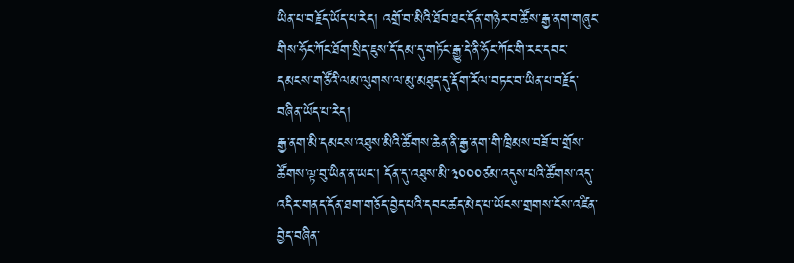ཡིན་པ་བརྗོད་ཡོད་པ་རེད། འགྲོ་བ་མིའི་ཐོབ་ཐང་དོན་གཉེར་བ་ཚོས་རྒྱ་ནག་གཞུང་གིས་ཧོང་ཀོང་ཐོག་སྲིད་ཇུས་དོ་དམ་དུ་གཏོང་རྒྱུ་དེ་ནི་ཧོང་ཀོང་གི་རང་དབང་དམངས་གཙོའི་ལམ་ལུགས་ལ་མུ་མཐུད་དུ་རྡོག་རོལ་བཏང་བ་ཡིན་པ་བརྗོད་བཞིན་ཡོད་པ་རེད།
རྒྱ་ནག་མི་དམངས་འཐུས་མིའི་ཚོགས་ཆེན་ནི་རྒྱ་ནག་གི་ཁྲིམས་བཟོ་བ་གྲོས་ཚོགས་ལྟ་བུ་ཡིན་ན་ཡང་། དོན་དུ་འཐུས་མི་༣༠༠༠ཙམ་འདུས་པའི་ཚོགས་འདུ་འདིར་གནད་དོན་ཐག་གཅོད་བྱེད་པའི་དབང་ཚད་མེད་པ་ཡོངས་གྲགས་ངོས་འཛིན་བྱེད་བཞིན་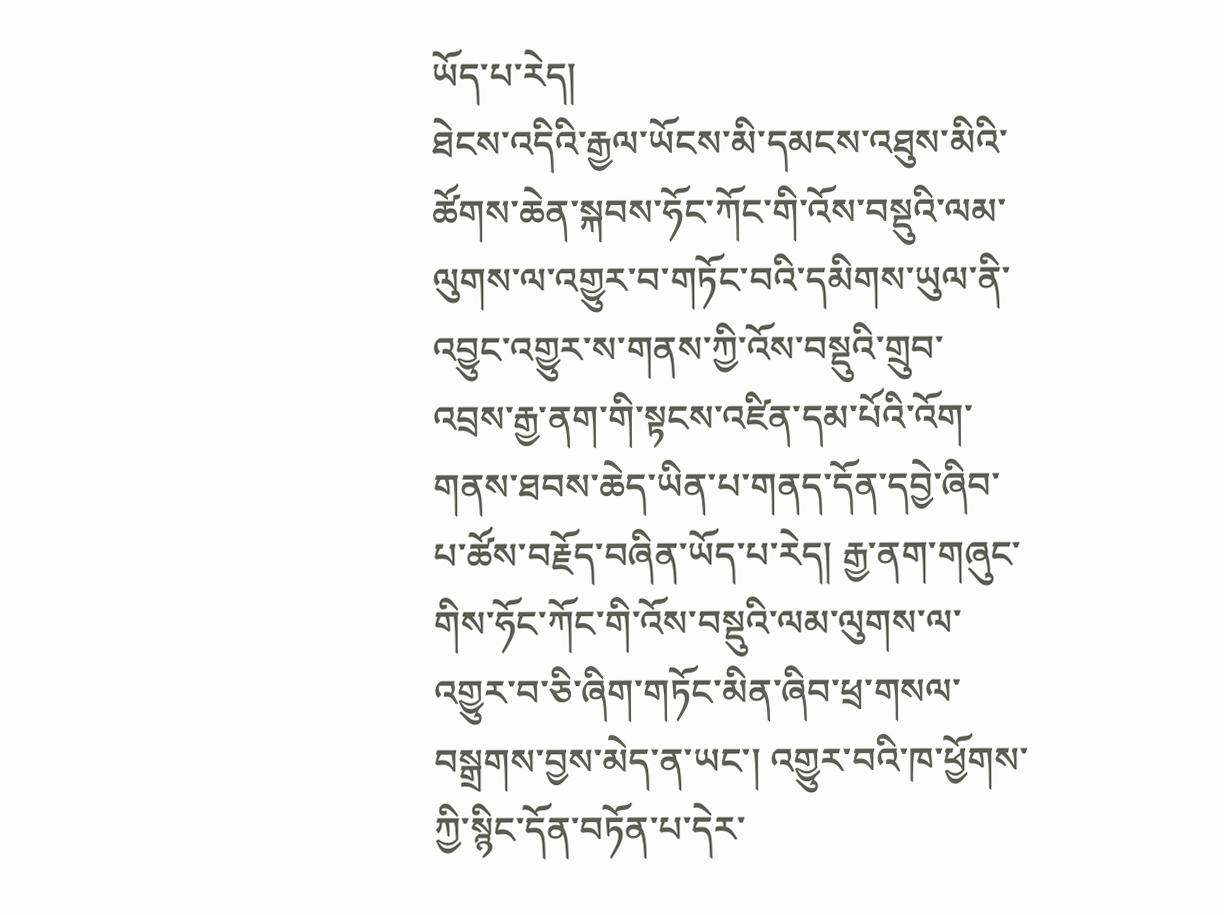ཡོད་པ་རེད།
ཐེངས་འདིའི་རྒྱལ་ཡོངས་མི་དམངས་འཐུས་མིའི་ཚོགས་ཆེན་སྐབས་ཧོང་ཀོང་གི་འོས་བསྡུའི་ལམ་ལུགས་ལ་འགྱུར་བ་གཏོང་བའི་དམིགས་ཡུལ་ནི་འབྱུང་འགྱུར་ས་གནས་ཀྱི་འོས་བསྡུའི་གྲུབ་འབྲས་རྒྱ་ནག་གི་སྟངས་འཛིན་དམ་པོའི་འོག་གནས་ཐབས་ཆེད་ཡིན་པ་གནད་དོན་དབྱེ་ཞིབ་པ་ཚོས་བརྗོད་བཞིན་ཡོད་པ་རེད། རྒྱ་ནག་གཞུང་གིས་ཧོང་ཀོང་གི་འོས་བསྡུའི་ལམ་ལུགས་ལ་འགྱུར་བ་ཅི་ཞིག་གཏོང་མིན་ཞིབ་ཕྲ་གསལ་བསྒྲགས་བྱས་མེད་ན་ཡང་། འགྱུར་བའི་ཁ་ཕྱོགས་ཀྱི་སྙིང་དོན་བཏོན་པ་དེར་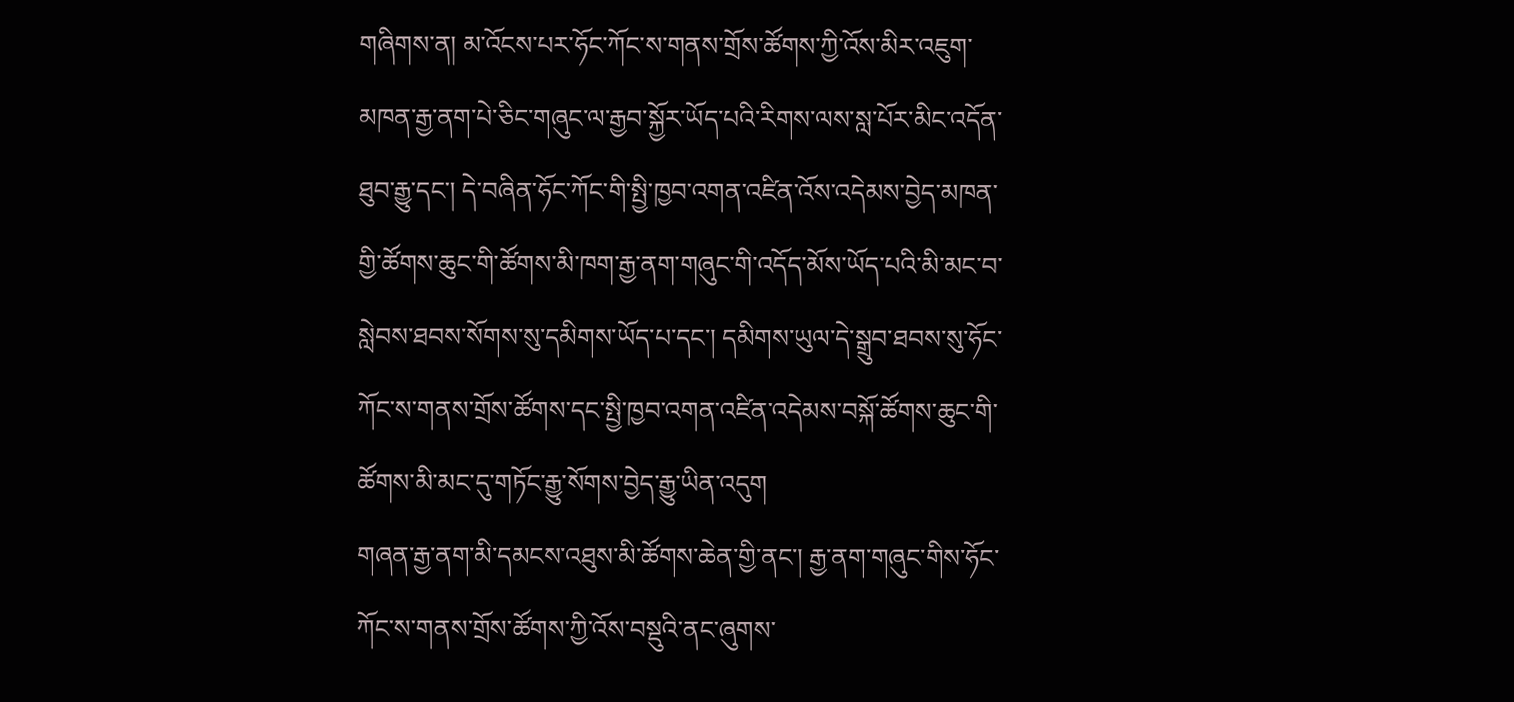གཞིགས་ན། མ་འོངས་པར་ཧོང་ཀོང་ས་གནས་གྲོས་ཚོགས་ཀྱི་འོས་མིར་འཇུག་མཁན་རྒྱ་ནག་པེ་ཅིང་གཞུང་ལ་རྒྱབ་སྐྱོར་ཡོད་པའི་རིགས་ལས་སླ་པོར་མིང་འདོན་ཐུབ་རྒྱུ་དང་། དེ་བཞིན་ཧོང་ཀོང་གི་སྤྱི་ཁྱབ་འགན་འཛིན་འོས་འདེམས་བྱེད་མཁན་གྱི་ཚོགས་ཆུང་གི་ཚོགས་མི་ཁག་རྒྱ་ནག་གཞུང་གི་འདོད་མོས་ཡོད་པའི་མི་མང་བ་སླེབས་ཐབས་སོགས་སུ་དམིགས་ཡོད་པ་དང་། དམིགས་ཡུལ་དེ་སྒྲུབ་ཐབས་སུ་ཧོང་ཀོང་ས་གནས་གྲོས་ཚོགས་དང་སྤྱི་ཁྱབ་འགན་འཛིན་འདེམས་བསྐོ་ཚོགས་ཆུང་གི་ཚོགས་མི་མང་དུ་གཏོང་རྒྱུ་སོགས་བྱེད་རྒྱུ་ཡིན་འདུག
གཞན་རྒྱ་ནག་མི་དམངས་འཐུས་མི་ཚོགས་ཆེན་གྱི་ནང་། རྒྱ་ནག་གཞུང་གིས་ཧོང་ཀོང་ས་གནས་གྲོས་ཚོགས་ཀྱི་འོས་བསྡུའི་ནང་ཞུགས་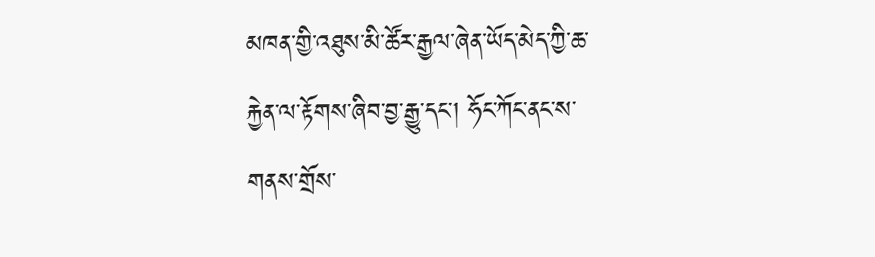མཁན་གྱི་འཐུས་མི་ཚོར་རྒྱལ་ཞེན་ཡོད་མེད་ཀྱི་ཆ་རྐྱེན་ལ་རྟོགས་ཞིབ་བྱ་རྒྱུ་དང་། ཧོང་ཀོང་ནང་ས་གནས་གྲོས་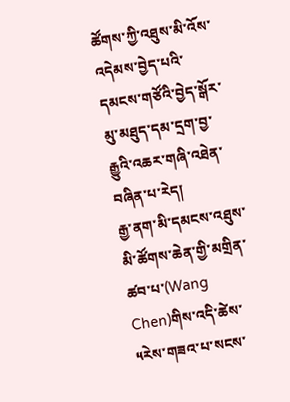ཚོགས་ཀྱི་འཐུས་མི་འོས་འདེམས་བྱེད་པའི་དམངས་གཙོའི་བྱེད་སྒོར་མུ་མཐུད་དམ་དྲག་བྱ་རྒྱུའི་འཆར་གཞི་འཐེན་བཞིན་པ་རེད།
རྒྱ་ནག་མི་དམངས་འཐུས་མི་ཚོགས་ཆེན་གྱི་མགྲིན་ཚབ་པ་(Wang Chen)གིས་འདི་ཚེས་༥རེས་གཟའ་པ་སངས་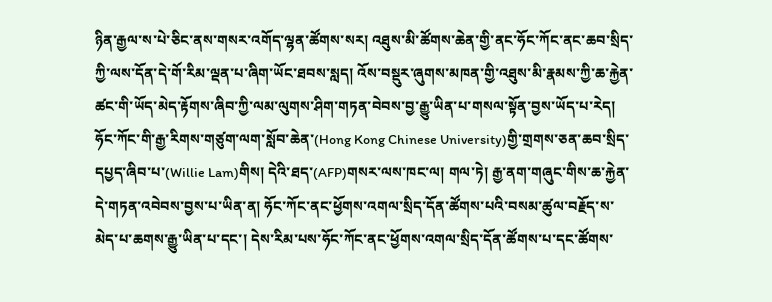ཉིན་རྒྱལ་ས་པེ་ཅིང་ནས་གསར་འགོད་ལྷན་ཚོགས་སར། འཐུས་མི་ཚོགས་ཆེན་གྱི་ནང་ཧོང་ཀོང་ནང་ཆབ་སྲིད་ཀྱི་ལས་དོན་དེ་གོ་རིམ་ལྡན་པ་ཞིག་ཡོང་ཐབས་སླད། འོས་བསྡུར་ཞུགས་མཁན་གྱི་འཐུས་མི་རྣམས་ཀྱི་ཆ་རྐྱེན་ཚང་གི་ཡོད་མེད་རྟོགས་ཞིབ་ཀྱི་ལམ་ལུགས་ཤིག་གཏན་བེབས་བྱ་རྒྱུ་ཡིན་པ་གསལ་སྟོན་བྱས་ཡོད་པ་རེད།
ཧོང་ཀོང་གི་རྒྱ་རིགས་གཙུག་ལག་སློབ་ཆེན་(Hong Kong Chinese University)གྱི་གྲགས་ཅན་ཆབ་སྲིད་དཔྱད་ཞིབ་པ་(Willie Lam)གིས། དེའི་ཐད་(AFP)གསར་ལས་ཁང་ལ། གལ་ཏེ། རྒྱ་ནག་གཞུང་གིས་ཆ་རྐྱེན་དེ་གཏན་འབེབས་བྱས་པ་ཡིན་ན། ཧོང་ཀོང་ནང་ཕྱོགས་འགལ་སྲིད་དོན་ཚོགས་པའི་བསམ་ཚུལ་བརྗོད་ས་མེད་པ་ཆགས་རྒྱུ་ཡིན་པ་དང་། དེས་རིམ་པས་ཧོང་ཀོང་ནང་ཕྱོགས་འགལ་སྲིད་དོན་ཚོགས་པ་དང་ཚོགས་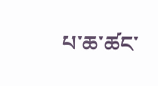པ་ཆ་ཚང་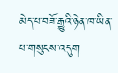མེད་པ་བཟོ་རྒྱུའི་ཉེན་ཁ་ཡིན་པ་གསུངས་འདུག